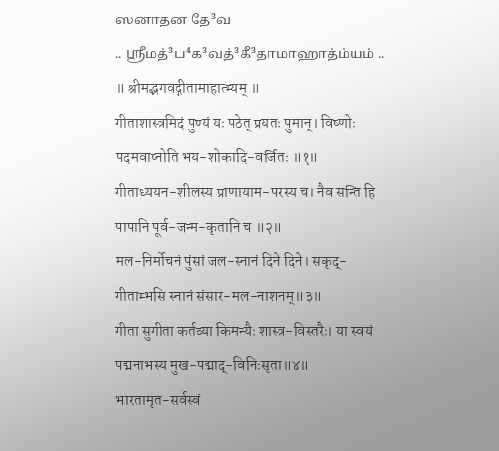ஸனாதன தே³வ
.. ஶ்ரீமத்³ப⁴க³வத்³கீ³தாமாஹாத்ம்யம் ..
॥ श्रीमद्भगवद्गीतामाहात्म्यम् ॥
गीताशास्त्रमिदं पुण्यं यः पठेत् प्रयतः पुमान्। विष्णोः पदमवाप्नोति भय-शोकादि-वर्जितः ॥१॥
गीताध्ययन-शीलस्य प्राणायाम-परस्य च। नैव सन्ति हि पापानि पूर्व-जन्म-कृतानि च ॥२॥
मल-निर्मोचनं पुंसां जल-स्नानं दिने दिने। सकृद्-गीताम्भसि स्नानं संसार-मल-नाशनम्॥३॥
गीता सुगीता कर्तव्या किमन्यैः शास्त्र-विस्तरैः। या स्वयं पद्मनाभस्य मुख-पद्माद्-विनिःसृता॥४॥
भारतामृत-सर्वस्वं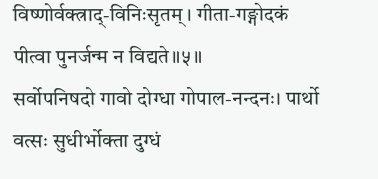विष्णोर्वक्त्राद्-विनिःसृतम्। गीता-गङ्गोदकं पीत्वा पुनर्जन्म न विद्यते॥५॥
सर्वोपनिषदो गावो दोग्धा गोपाल-नन्दनः। पार्थो वत्सः सुधीर्भोक्ता दुग्धं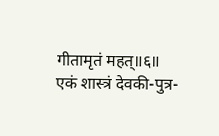गीतामृतं महत्॥६॥
एकं शास्त्रं देवकी-पुत्र-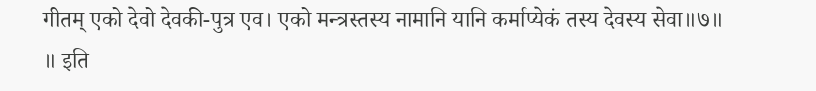गीतम् एको देवो देवकी-पुत्र एव। एको मन्त्रस्तस्य नामानि यानि कर्माप्येकं तस्य देवस्य सेवा॥७॥
॥ इति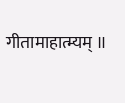गीतामाहात्म्यम् ॥